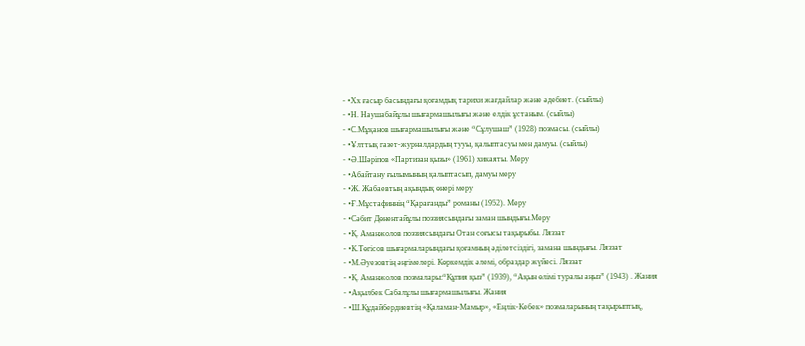- •Хх ғасыр басындағы қоғамдық тарихи жағдайлар және әдебиет. (сыйлы)
- •Н. Наушабайұлы шығармашылығы және елдік ұстаным. (сыйлы)
- •С.Мұқанов шығармашылығы және “Сұлушаш” (1928) поэмасы. (сыйлы)
- •Ұлттық газет-журналдардың тууы, қалыптасуы мен дамуы. (сыйлы)
- •Ә.Шәріпов «Партизан қызы» (1961) хикаяты. Меру
- •Абайтану ғылымының қалыптасып, дамуы меру
- •Ж. Жабаевтың ақындық өнері меру
- •Ғ.Мұстафиннің “Қарағанды” романы (1952). Меру
- •Сәбит Дөнентайұлы поэзиясындағы заман шындығы.Меру
- •Қ. Аманжолов поэзиясындағы Отан соғысы тақырыбы. Ляззат
- •К.Төгісов шығармаларындағы қоғамның әділетсіздігі, замана шындығы. Ляззат
- •М.Әуезовтің әңгімелері. Көркемдік әлемі, образдар жүйесі. Ляззат
- •Қ. Аманжолов поэмалары:“Құпия қыз” (1939), “Ақын өлімі туралы аңыз” (1943) . Жания
- •Ақылбек Сабалұлы шығармашылығы. Жания
- •Ш.Құдайбердиевтің «Қаламан-Мамыр», «Еңлік-Кебек» поэмаларының тақырыптық,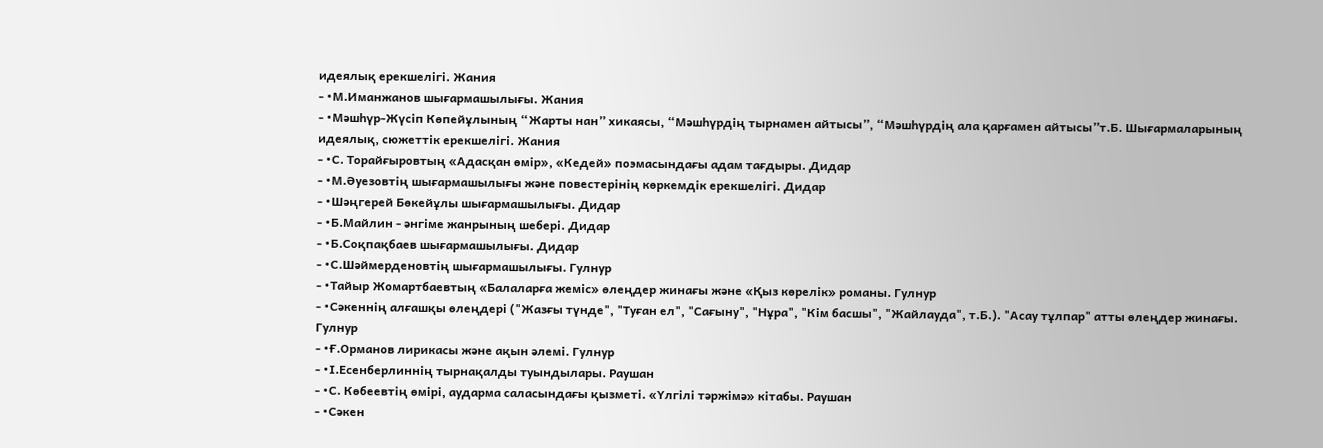идеялық ерекшелігі. Жания
- •М.Иманжанов шығармашылығы. Жания
- •Мәшһүр-Жүсіп Көпейұлының “Жарты нан” хикаясы, “Мәшһүрдің тырнамен айтысы”, “Мәшһүрдің ала қарғамен айтысы”т.Б. Шығармаларының идеялық, сюжеттік ерекшелігі. Жания
- •С. Торайғыровтың «Адасқан өмір», «Кедей» поэмасындағы адам тағдыры. Дидар
- •М.Әуезовтің шығармашылығы және повестерінің көркемдік ерекшелігі. Дидар
- •Шәңгерей Бөкейұлы шығармашылығы. Дидар
- •Б.Майлин - әнгіме жанрының шебері. Дидар
- •Б.Соқпақбаев шығармашылығы. Дидар
- •С.Шәймерденовтің шығармашылығы. Гулнур
- •Тайыр Жомартбаевтың «Балаларға жеміс» өлеңдер жинағы және «Қыз көрелік» романы. Гулнур
- •Сәкеннің алғашқы өлеңдері ("Жазғы түнде", "Туған ел", "Сағыну", "Нұра", "Кім басшы", "Жайлауда", т.Б.). "Асау тұлпар" атты өлеңдер жинағы. Гулнур
- •Ғ.Орманов лирикасы және ақын әлемі. Гулнур
- •І.Есенберлиннің тырнақалды туындылары. Раушан
- •С. Көбеевтің өмірі, аударма саласындағы қызметі. «Үлгілі тәржімә» кітабы. Раушан
- •Сәкен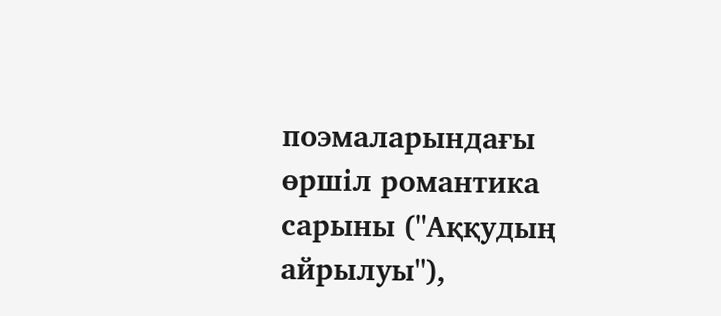поэмаларындағы өршіл романтика сарыны ("Аққудың айрылуы"),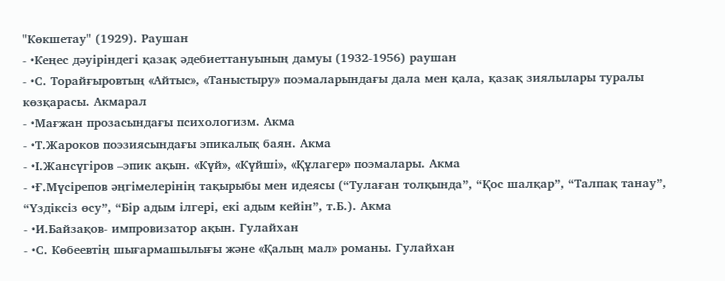"Көкшетау" (1929). Раушан
- •Кеңес дәуіріндегі қазақ әдебиеттануының дамуы (1932-1956) раушан
- •С. Торайғыровтың «Айтыс», «Таныстыру» поэмаларындағы дала мен қала, қазақ зиялылары туралы көзқарасы. Акмарал
- •Мағжан прозасындағы психологизм. Акма
- •Т.Жароков поэзиясындағы эпикалық баян. Акма
- •І.Жансүгіров –эпик ақын. «Күй», «Күйші», «Құлагер» поэмалары. Акма
- •Ғ.Мүсірепов әңгімелерінің тақырыбы мен идеясы (“Тулаған толқында”, “Қос шалқар”, “Талпақ танау”, “Үздіксіз өсу”, “Бір адым ілгері, екі адым кейін”, т.Б.). Акма
- •И.Байзақов- импровизатор ақын. Гулайхан
- •С. Көбеевтің шығармашылығы және «Қалың мал» романы. Гулайхан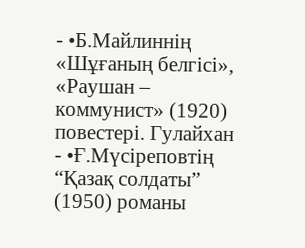- •Б.Майлиннің «Шұғаның белгісі», «Раушан – коммунист» (1920) повестері. Гулайхан
- •Ғ.Мүсіреповтің “Қазақ солдаты” (1950) романы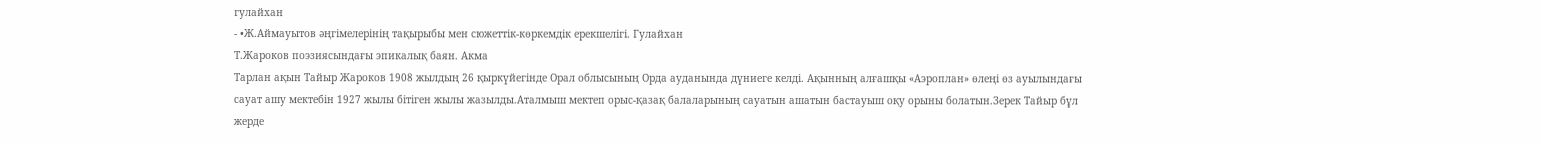гулайхан
- •Ж.Аймауытов әңгімелерінің тақырыбы мен сюжеттік-көркемдік ерекшелігі. Гулайхан
Т.Жароков поэзиясындағы эпикалық баян. Акма
Тарлан ақын Тайыр Жароков 1908 жылдың 26 қыркүйегінде Орал облысының Орда ауданында дүниеге келді. Ақынның алғашқы «Аэроплан» өлеңі өз ауылындағы сауат ашу мектебін 1927 жылы бітіген жылы жазылды.Аталмыш мектеп орыс-қазақ балаларының сауатын ашатын бастауыш оқу орыны болатын.Зерек Тайыр бұл жерде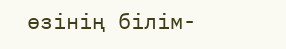өзінің білім-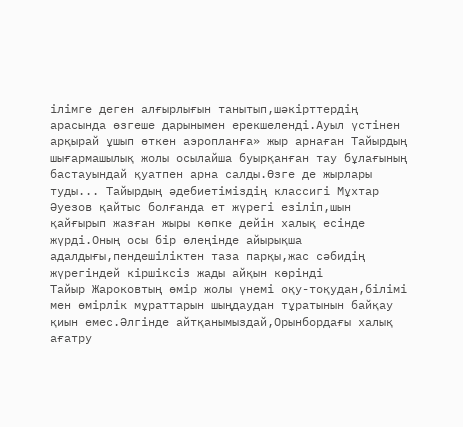ілімге деген алғырлығын танытып,шәкірттердің арасында өзгеше дарынымен ерекшеленді.Ауыл үстінен арқырай ұшып өткен аэропланға» жыр арнаған Тайырдың шығармашылық жолы осылайша буырқанған тау бұлағының бастауындай қуатпен арна салды.Өзге де жырлары туды... Тайырдың әдебиетіміздің классигі Мұхтар Әуезов қайтыс болғанда ет жүрегі езіліп,шын қайғырып жазған жыры көпке дейін халық есінде жүрді.Оның осы бір өлеңінде айырықша адалдығы,пендешіліктен таза парқы,жас сәбидің жүрегіндей кіршіксіз жады айқын көрінді
Тайыр Жароковтың өмір жолы үнемі оқу-тоқудан,білімі мен өмірлік мұраттарын шыңдаудан тұратынын байқау қиын емес.Әлгінде айтқанымыздай,Орынбордағы халық ағатру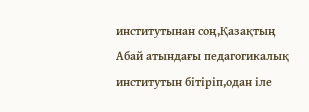институтынан соң,Қазақтың Абай атындағы педагогикалық институтын бітіріп,одан іле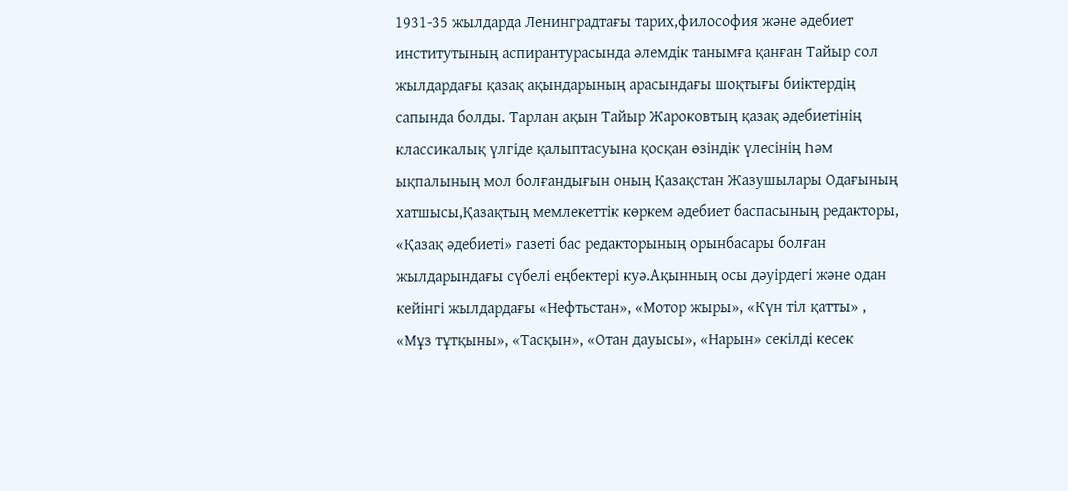1931-35 жылдарда Ленинградтағы тарих,философия және әдебиет институтының аспирантурасында әлемдік танымға қанған Тайыр сол жылдардағы қазақ ақындарының арасындағы шоқтығы биіктердің сапында болды. Тарлан ақын Тайыр Жароковтың қазақ әдебиетінің классикалық үлгіде қалыптасуына қосқан өзіндік үлесінің Һәм ықпалының мол болғандығын оның Қазақстан Жазушылары Одағының хатшысы,Қазақтың мемлекеттік көркем әдебиет баспасының редакторы, «Қазақ әдебиеті» газеті бас редакторының орынбасары болған жылдарындағы сүбелі еңбектері куә.Ақынның осы дәуірдегі және одан кейінгі жылдардағы «Нефтьстан», «Мотор жыры», «Күн тіл қатты» , «Мұз тұтқыны», «Тасқын», «Отан дауысы», «Нарын» секілді кесек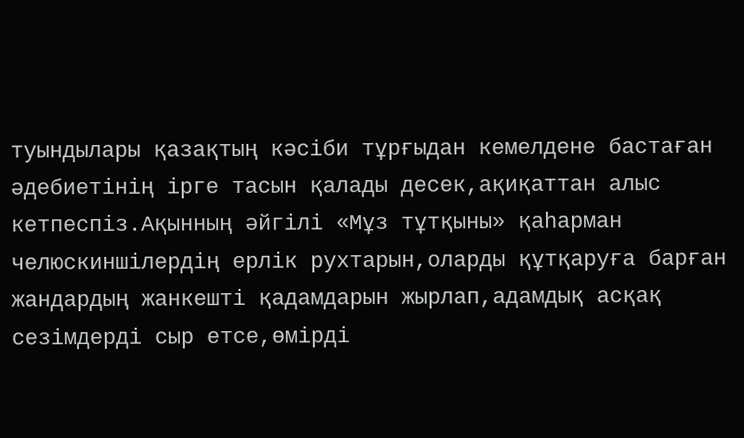туындылары қазақтың кәсіби тұрғыдан кемелдене бастаған әдебиетінің ірге тасын қалады десек,ақиқаттан алыс кетпеспіз.Ақынның әйгілі «Мұз тұтқыны» қаһарман челюскиншілердің ерлік рухтарын,оларды құтқаруға барған жандардың жанкешті қадамдарын жырлап,адамдық асқақ сезімдерді сыр етсе,өмірді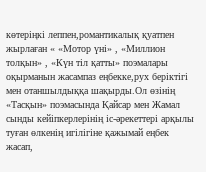көтеріңкі леппен,романтикалық қуатпен жырлаған « «Мотор үні» , «Миллион толқын» , «Күн тіл қатты» поэмалары оқырманын жасампаз еңбекке,рух беріктігі мен отаншылдыққа шақырды.Ол өзінің «Тасқын» поэмасында Қайсар мен Жамал сынды кейіпкерлерінің іс-әрекеттері арқылы туған өлкенің игілігіне қажымай еңбек жасап,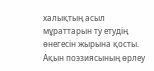халықтың асыл мұраттарын ту етудің өнегесін жырына қосты. Ақын поэзиясының өрлеу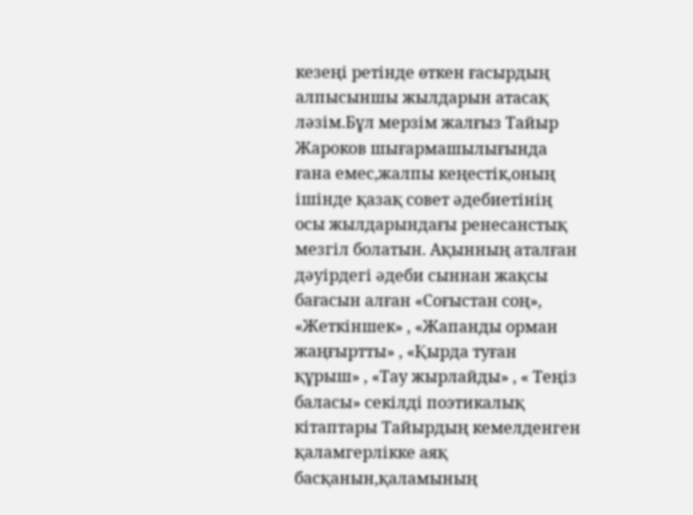кезеңі ретінде өткен ғасырдың алпысыншы жылдарын атасақ ләзім.Бұл мерзім жалғыз Тайыр Жароков шығармашылығында ғана емес,жалпы кеңестік,оның ішінде қазақ совет әдебиетінің осы жылдарындағы ренесанстық мезгіл болатын. Ақынның аталған дәуірдегі әдеби сыннан жақсы бағасын алған «Соғыстан соң», «Жеткіншек» , «Жапанды орман жаңғыртты» , «Қырда туған құрыш» , «Тау жырлайды» , « Теңіз баласы» секілді поэтикалық кітаптары Тайырдың кемелденген қаламгерлікке аяқ басқанын,қаламының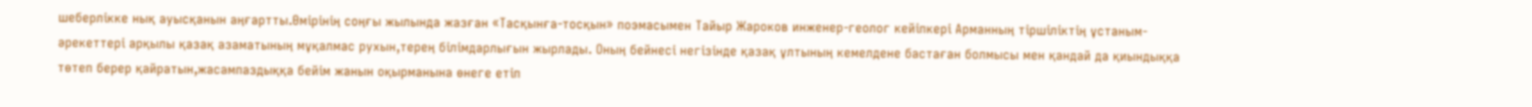шеберлікке нық ауысқанын аңғартты.Өмірінің соңғы жылында жазған «Тасқынға-тосқын» поэмасымен Тайыр Жароков инженер-геолог кейіпкері Арманның тіршіліктің ұстаным-әрекеттері арқылы қазақ азаматының мұқалмас рухын,терең білімдарлығын жырлады. Оның бейнесі негізінде қазақ ұлтының кемелдене бастаған болмысы мен қандай да қиындыққа төтеп берер қайратын,жасампаздыққа бейім жанын оқырманына өнеге етіп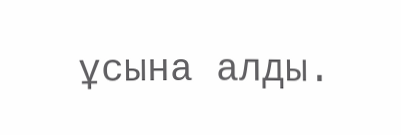ұсына алды.